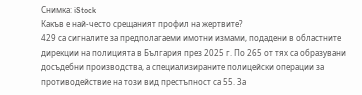Снимка: iStock
Какъв е най-често срещаният профил на жертвите?
429 са сигналите за предполагаеми имотни измами, подадени в областните дирекции на полицията в България през 2025 г. По 265 от тях са образувани досъдебни производства, а специализираните полицейски операции за противодействие на този вид престъпност са 55. За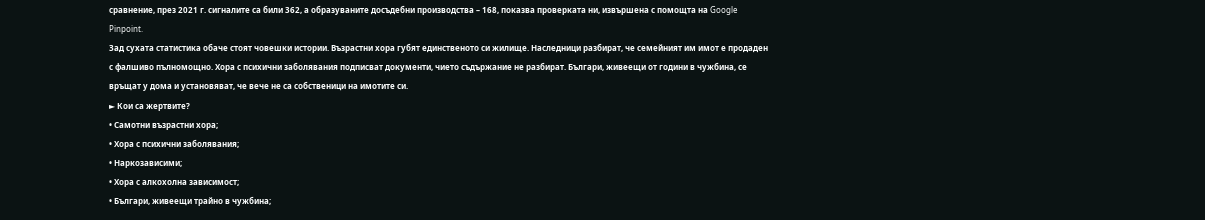сравнение, през 2021 г. сигналите са били 362, а образуваните досъдебни производства – 168, показва проверката ни, извършена с помощта на Google Pinpoint.
Зад сухата статистика обаче стоят човешки истории. Възрастни хора губят единственото си жилище. Наследници разбират, че семейният им имот е продаден с фалшиво пълномощно. Хора с психични заболявания подписват документи, чието съдържание не разбират. Българи, живеещи от години в чужбина, се връщат у дома и установяват, че вече не са собственици на имотите си.
► Кои са жертвите?
• Самотни възрастни хора;
• Хора с психични заболявания;
• Наркозависими;
• Хора с алкохолна зависимост;
• Българи, живеещи трайно в чужбина;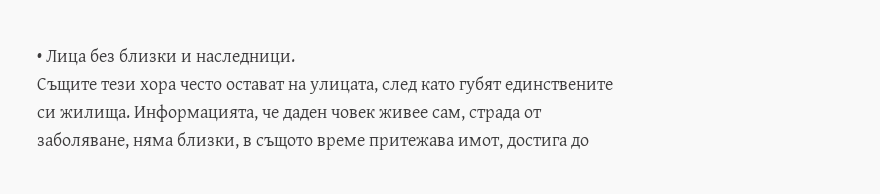• Лица без близки и наследници.
Същите тези хора често остават на улицата, след като губят единствените си жилища. Информацията, че даден човек живее сам, страда от заболяване, няма близки, в същото време притежава имот, достига до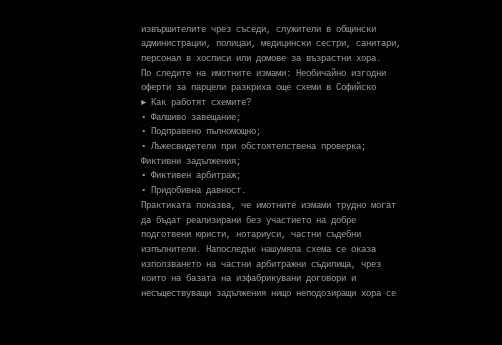извършителите чрез съседи, служители в общински администрации, полицаи, медицински сестри, санитари, персонал в хосписи или домове за възрастни хора.
По следите на имотните измами: Необичайно изгодни оферти за парцели разкриха още схеми в Софийско
► Как работят схемите?
• Фалшиво завещание;
• Подправено пълномощно;
• Лъжесвидетели при обстоятелствена проверка;
Фиктивни задължения;
• Фиктивен арбитраж;
• Придобивна давност.
Практиката показва, че имотните измами трудно могат да бъдат реализирани без участието на добре подготвени юристи, нотариуси, частни съдебни изпълнители. Напоследък нашумяла схема се оказа използването на частни арбитражни съдилища, чрез които на базата на изфабрикувани договори и несъществуващи задължения нищо неподозиращи хора се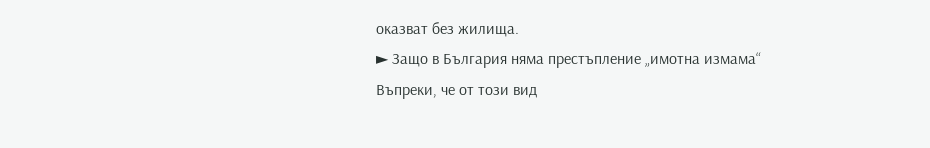оказват без жилища.
► Защо в България няма престъпление „имотна измама“
Въпреки, че от този вид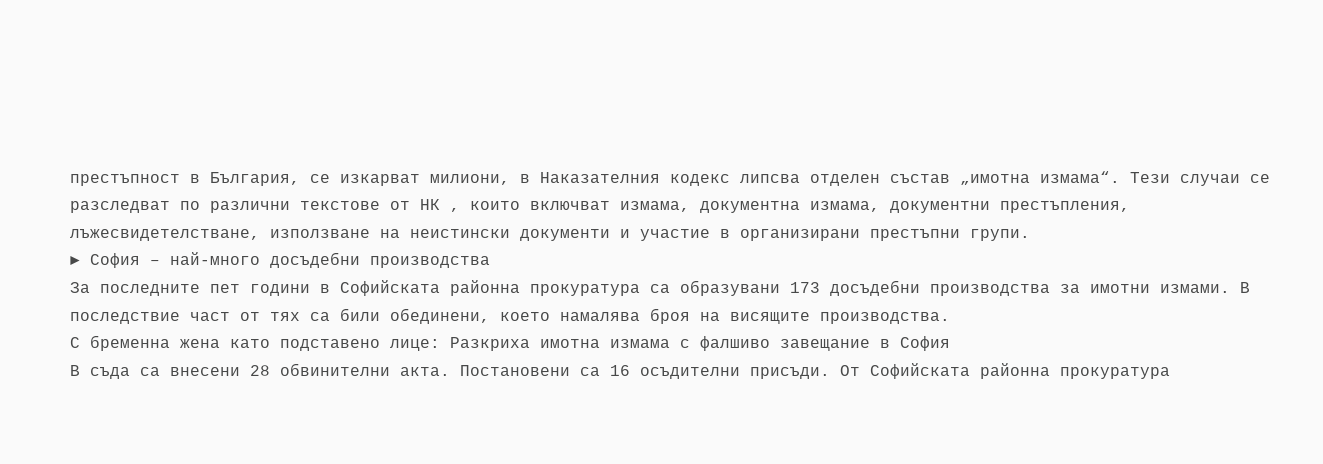престъпност в България, се изкарват милиони, в Наказателния кодекс липсва отделен състав „имотна измама“. Тези случаи се разследват по различни текстове от НК , които включват измама, документна измама, документни престъпления, лъжесвидетелстване, използване на неистински документи и участие в организирани престъпни групи.
► София – най-много досъдебни производства
За последните пет години в Софийската районна прокуратура са образувани 173 досъдебни производства за имотни измами. В последствие част от тях са били обединени, което намалява броя на висящите производства.
С бременна жена като подставено лице: Разкриха имотна измама с фалшиво завещание в София
В съда са внесени 28 обвинителни акта. Постановени са 16 осъдителни присъди. От Софийската районна прокуратура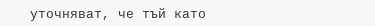уточняват, че тъй като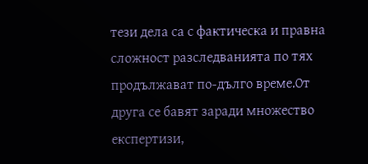тези дела са с фактическа и правна сложност разследванията по тях продължават по-дълго време.От друга се бавят заради множество експертизи,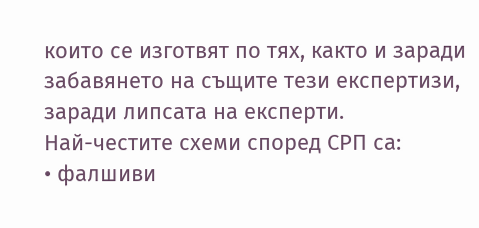които се изготвят по тях, както и заради забавянето на същите тези експертизи, заради липсата на експерти.
Най-честите схеми според СРП са:
• фалшиви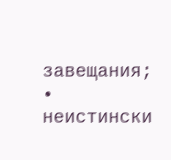завещания;
• неистински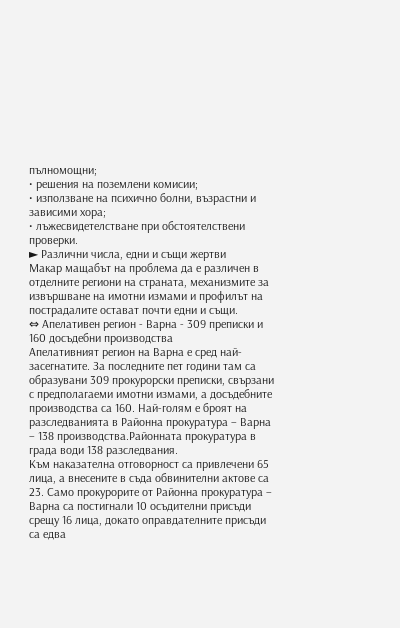пълномощни;
• решения на поземлени комисии;
• използване на психично болни, възрастни и зависими хора;
• лъжесвидетелстване при обстоятелствени проверки.
► Различни числа, едни и същи жертви
Макар мащабът на проблема да е различен в отделните региони на страната, механизмите за извършване на имотни измами и профилът на пострадалите остават почти едни и същи.
⇔ Апелативен регион - Варна - 309 преписки и 160 досъдебни производства
Апелативният регион на Варна е сред най-засегнатите. За последните пет години там са образувани 309 прокурорски преписки, свързани с предполагаеми имотни измами, а досъдебните производства са 160. Най-голям е броят на разследванията в Районна прокуратура – Варна – 138 производства.Районната прокуратура в града води 138 разследвания.
Към наказателна отговорност са привлечени 65 лица, а внесените в съда обвинителни актове са 23. Само прокурорите от Районна прокуратура – Варна са постигнали 10 осъдителни присъди срещу 16 лица, докато оправдателните присъди са едва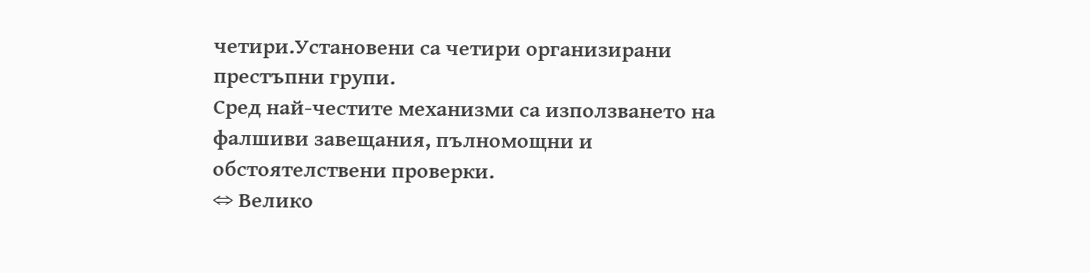четири.Установени са четири организирани престъпни групи.
Сред най-честите механизми са използването на фалшиви завещания, пълномощни и обстоятелствени проверки.
⇔ Велико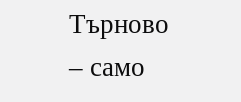Търново – само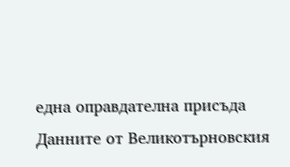една оправдателна присъда
Данните от Великотърновския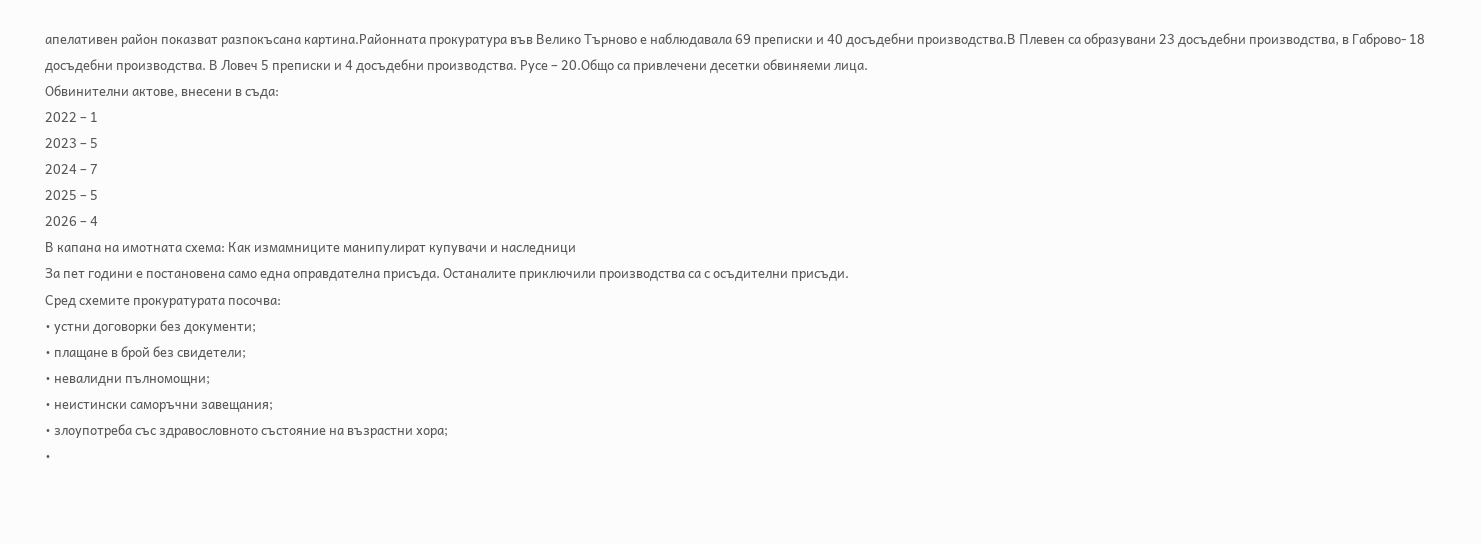апелативен район показват разпокъсана картина.Районната прокуратура във Велико Търново е наблюдавала 69 преписки и 40 досъдебни производства.В Плевен са образувани 23 досъдебни производства, в Габрово- 18 досъдебни производства. В Ловеч 5 преписки и 4 досъдебни производства. Русе – 20.Общо са привлечени десетки обвиняеми лица.
Обвинителни актове, внесени в съда:
2022 – 1
2023 – 5
2024 – 7
2025 – 5
2026 – 4
В капана на имотната схема: Как измамниците манипулират купувачи и наследници
За пет години е постановена само една оправдателна присъда. Останалите приключили производства са с осъдителни присъди.
Сред схемите прокуратурата посочва:
• устни договорки без документи;
• плащане в брой без свидетели;
• невалидни пълномощни;
• неистински саморъчни завещания;
• злоупотреба със здравословното състояние на възрастни хора;
•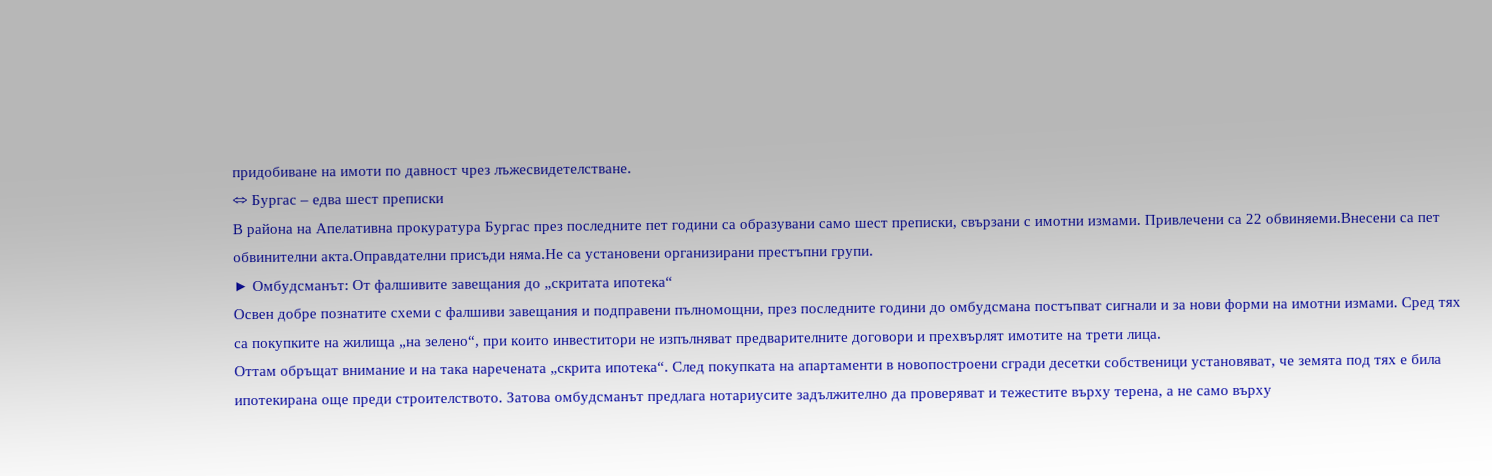придобиване на имоти по давност чрез лъжесвидетелстване.
⇔ Бургас – едва шест преписки
В района на Апелативна прокуратура Бургас през последните пет години са образувани само шест преписки, свързани с имотни измами. Привлечени са 22 обвиняеми.Внесени са пет обвинителни акта.Оправдателни присъди няма.Не са установени организирани престъпни групи.
► Омбудсманът: От фалшивите завещания до „скритата ипотека“
Освен добре познатите схеми с фалшиви завещания и подправени пълномощни, през последните години до омбудсмана постъпват сигнали и за нови форми на имотни измами. Сред тях са покупките на жилища „на зелено“, при които инвеститори не изпълняват предварителните договори и прехвърлят имотите на трети лица.
Оттам обръщат внимание и на така наречената „скрита ипотека“. След покупката на апартаменти в новопостроени сгради десетки собственици установяват, че земята под тях е била ипотекирана още преди строителството. Затова омбудсманът предлага нотариусите задължително да проверяват и тежестите върху терена, а не само върху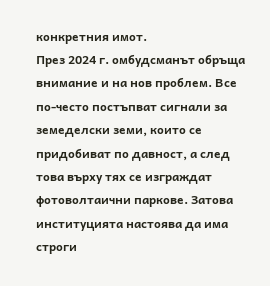конкретния имот.
През 2024 г. омбудсманът обръща внимание и на нов проблем. Все по-често постъпват сигнали за земеделски земи, които се придобиват по давност, а след това върху тях се изграждат фотоволтаични паркове. Затова институцията настоява да има строги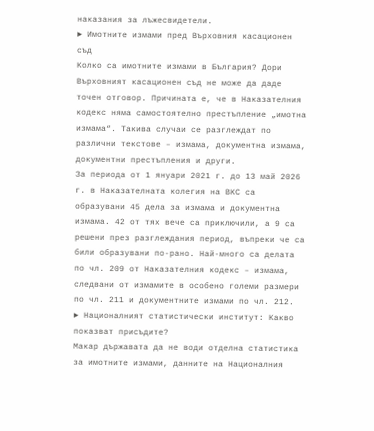наказания за лъжесвидетели.
► Имотните измами пред Върховния касационен съд
Колко са имотните измами в България? Дори Върховният касационен съд не може да даде точен отговор. Причината е, че в Наказателния кодекс няма самостоятелно престъпление „имотна измама“. Такива случаи се разглеждат по различни текстове – измама, документна измама, документни престъпления и други.
За периода от 1 януари 2021 г. до 13 май 2026 г. в Наказателната колегия на ВКС са образувани 45 дела за измама и документна измама. 42 от тях вече са приключили, а 9 са решени през разглеждания период, въпреки че са били образувани по-рано. Най-много са делата по чл. 209 от Наказателния кодекс – измама, следвани от измамите в особено големи размери по чл. 211 и документните измами по чл. 212.
► Националният статистически институт: Какво показват присъдите?
Макар държавата да не води отделна статистика за имотните измами, данните на Националния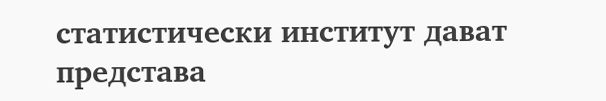статистически институт дават представа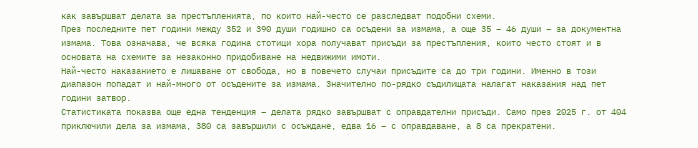как завършват делата за престъпленията, по които най-често се разследват подобни схеми.
През последните пет години между 352 и 390 души годишно са осъдени за измама, а още 35 – 46 души – за документна измама. Това означава, че всяка година стотици хора получават присъди за престъпления, които често стоят и в основата на схемите за незаконно придобиване на недвижими имоти.
Най-често наказанието е лишаване от свобода, но в повечето случаи присъдите са до три години. Именно в този диапазон попадат и най-много от осъдените за измама. Значително по-рядко съдилищата налагат наказания над пет години затвор.
Статистиката показва още една тенденция – делата рядко завършват с оправдателни присъди. Само през 2025 г. от 404 приключили дела за измама, 380 са завършили с осъждане, едва 16 – с оправдаване, а 8 са прекратени.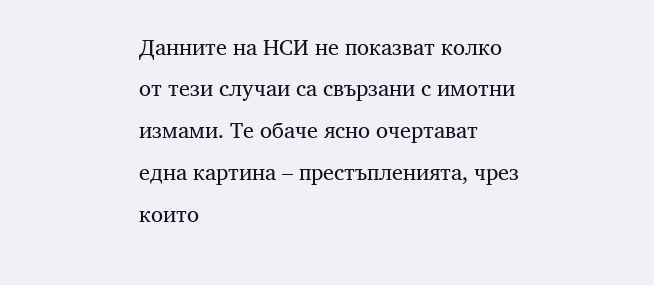Данните на НСИ не показват колко от тези случаи са свързани с имотни измами. Те обаче ясно очертават една картина – престъпленията, чрез които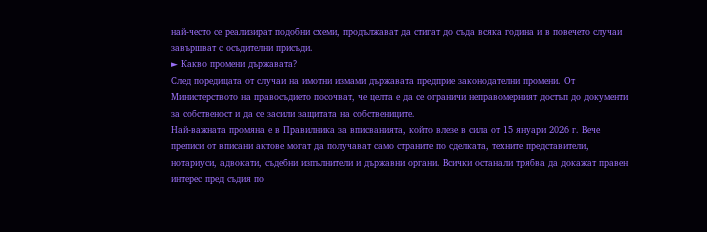най-често се реализират подобни схеми, продължават да стигат до съда всяка година и в повечето случаи завършват с осъдителни присъди.
► Какво промени държавата?
След поредицата от случаи на имотни измами държавата предприе законодателни промени. От Министерството на правосъдието посочват, че целта е да се ограничи неправомерният достъп до документи за собственост и да се засили защитата на собствениците.
Най-важната промяна е в Правилника за вписванията, който влезе в сила от 15 януари 2026 г. Вече преписи от вписани актове могат да получават само страните по сделката, техните представители, нотариуси, адвокати, съдебни изпълнители и държавни органи. Всички останали трябва да докажат правен интерес пред съдия по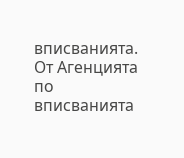вписванията.
От Агенцията по вписванията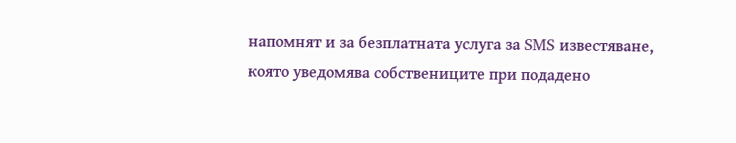напомнят и за безплатната услуга за SMS известяване, която уведомява собствениците при подадено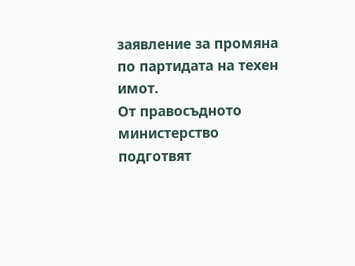заявление за промяна по партидата на техен имот.
От правосъдното министерство подготвят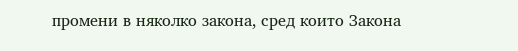промени в няколко закона, сред които Закона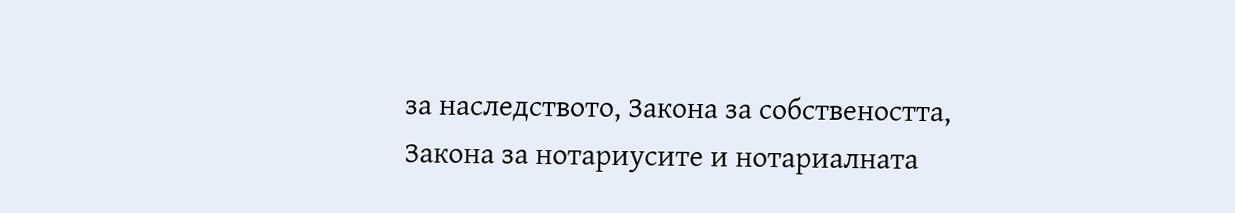за наследството, Закона за собствеността, Закона за нотариусите и нотариалната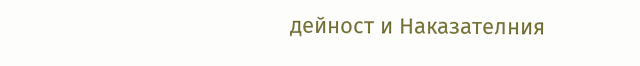дейност и Наказателния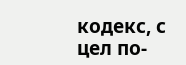кодекс, с цел по-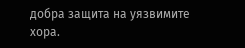добра защита на уязвимите хора.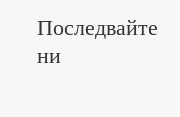Последвайте ни